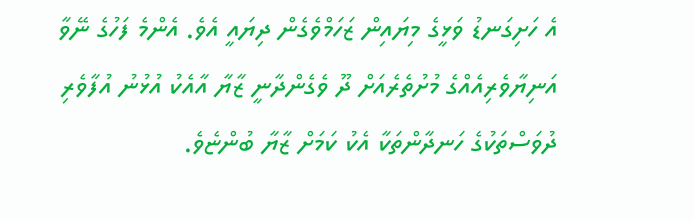އެ ހަށިގަނޑު ވަޅީގެ މިޔައިން ޒަހަމްވެގެން ދިޔައީ އެވެ. އެންމެ ފަހުގެ ނޭވާ އަނިޔާވެރިއެއްގެ މުށުތެރެއަށް ދޫ ވެގެންދާނީ ޒާޔާ އާއެކު އުޅުނު އުފާވެރި ދުވަސްތަކުގެ ހަނދާންތަކާ އެކު ކަމަށް ޒާޔާ ބުންޏެވެ.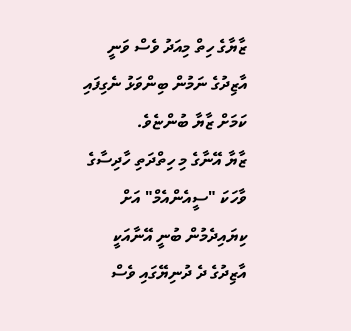ޒާޔާގެ ހިތް މިއަދު ވެސް ވަނީ އާޒިދުގެ ނަމުން ބިންވަޅު ނެގިފައި ކަމަށް ޒާޔާ ބުންޏެވެ.
ޒާޔާ އޭނާގެ މި ހިތްދަތި ހާދިސާގެ ވާހަކަ "ސީއެންއެމް" އަށް ކިޔައިދެމުން ބުނީ އޭނާއަކީ އާޒިދުގެ ދެ ދުނިޔޭގައި ވެސް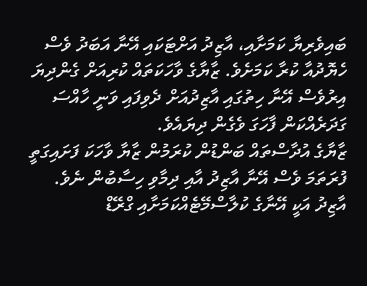ބައިވެރިޔާ ކަމަށާއި، އާޒިދު އަށްޓަކައި އޭނާ އަބަދު ވެސް ހެޔޮދުއާ ކުރާ ކަމަށެވެ. ޒާޔާގެ ވާހަކަތައް ކުރިއަށް ގެންދިޔަ އިރުވެސް އޭނާ ހިތުގައި އާޒިދުއަށް ދެވިފައި ވަނީ ހާއްސަ ގަދަރެއްކަން ފާހަގަ ވެގެން ދިޔައެވެ.
ޒާޔާގެ އުދާސްތައް ބަންޑުން ކުރަމުން ޒާޔާ ވާހަކަ ފަށައިގަތީ ފުރަތަމަ ވެސް އޭނާ އާޒިދު އާއި ދިމާވި ހިސާބުން ނެވެ. އާޒިދު އަކީ އޭނާގެ ކުލާސްމޭޓެއްކަމަށާއި ގްރޭޑް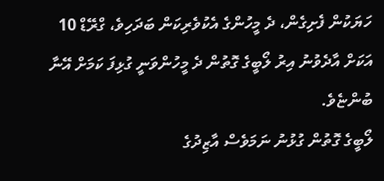ހަޔަކުން ފެށިގެން، ދެ މީހުންގެ އެކުވެރިކަން ބަދަހިވެ، ގްރޭޑް 10 އަކަށް އާދެވުނު އިރު ލޯބީގެ ގޮތުން ދެ މީހުންވަނީ ގުޅިފަ ކަމަށް އޭނާ ބުންޏެވެ.
ލޯބީގެ ގޮތުން ގުޅުނު ނަމަވެސް އާޒިދުގެ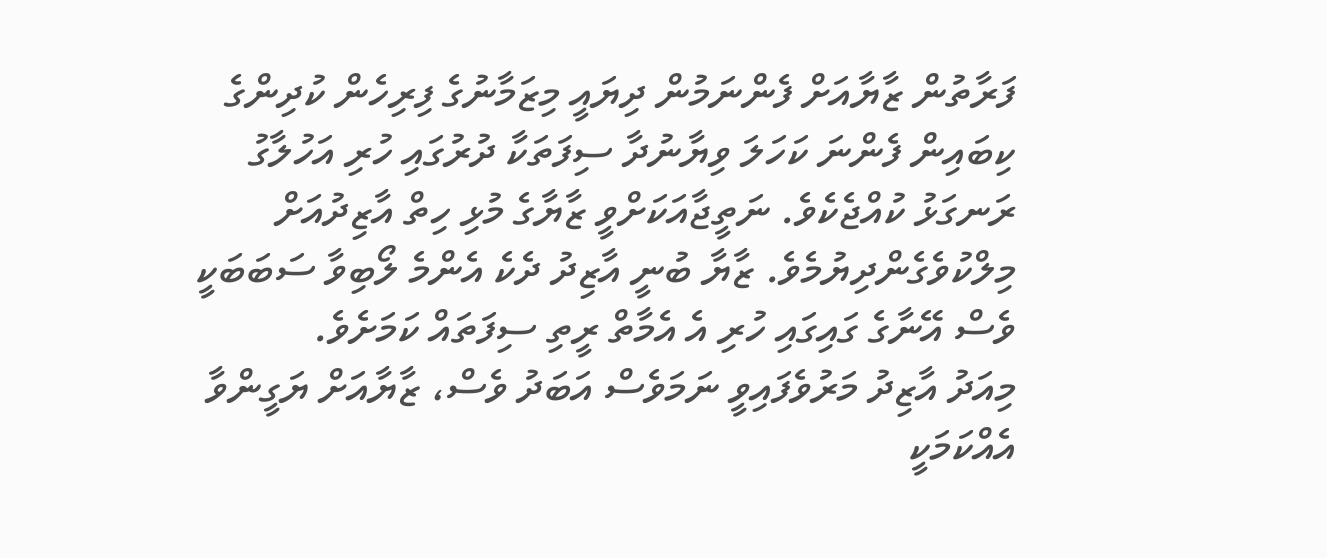ފަރާތުން ޒާޔާއަށް ފެންނަމުން ދިޔައީ މިޒަމާނުގެ ފިރިހެން ކުދިންގެ ކިބައިން ފެންނަ ކަހަލަ ވިޔާނުދާ ސިފަތަކާ ދުރުގައި ހުރި އަހުލާގު ރަނގަޅު ކުއްޖެކެވެ. ނަތީޖާއަކަށްވީ ޒާޔާގެ މުޅި ހިތް އާޒިދުއަށް މިލްކުވެގެންދިޔުމެވެ. ޒާޔާ ބުނީ އާޒިދު ދެކެ އެންމެ ލޯބިވާ ސަބަބަކީ ވެސް އޭނާގެ ގައިގައި ހުރި އެ އެމާތް ރީތި ސިފަތައް ކަމަށެވެ.
މިއަދު އާޒިދު މަރުވެފައިވީ ނަމަވެސް އަބަދު ވެސް، ޒާޔާއަށް ޔަގީންވާ އެއްކަމަކީ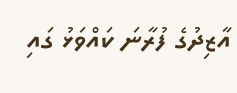އާޒިދުގެ ފުރާނަ ކައްވަޅު ގައި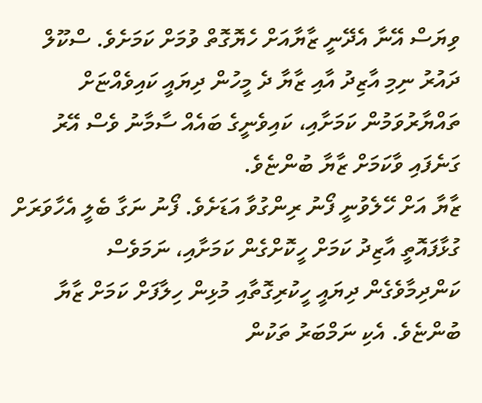ވިޔަސް އޭނާ އެދޭނީ ޒާޔާއަށް ހެޔޮގޮތް ވުމަށް ކަމަށެވެ. ސްކޫލް ދައުރު ނިމި އާޒިދު އާއި ޒާޔާ ދެ މީހުން ދިޔައީ ކައިވެއްޏަށް ތައްޔާރުވަމުން ކަމަށާއި، ކައިވެނީގެ ބައެއް ސާމާނު ވެސް އޭރު ގަނެފައި ވާކަމަށް ޒާޔާ ބުންޏެވެ.
ޒާޔާ އަށް ހޭލެވުނީ ފޯނު ރިންގުވާ އަޑަށެވެ. ފޯނު ނަގާ ބެލީ އެހާވަރަށް ގުޅާފައޮތީ އާޒިދު ކަމަށް ހީކޮށްގެން ކަމަށާއި، ނަމަވެސް ކަންދިމާވެގެން ދިޔައީ ހީކުރިގޮތާއި މުޅިން ހިލާފަށް ކަމަށް ޒާޔާ ބުންޏެވެ. އެކި ނަމްބަރު ތަކުން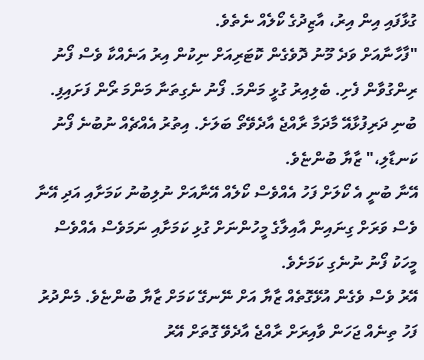ގުޅާފައި އިން އިރު، އާޒިދުގެ ކޯލެއް ނެތެވެ.
"ފާހާނާއަށް ވަދެ މޫނު ދޮވެގެން ކޮޓަރިއަށް ނިކުން އިރު އަނެއްކާ ވެސް ފޯނު ރިންގުވާން ފެށި. ބެލިއިރު ގުޅީ މަންމަ. ފޯނު ނެގިތަނާ މަންމަ ރޯން ފަށައިފި. ބުނި ދަރިފުޅާއޭ މާދަމާ ރާއްޖެ އާދެވޭތޯ ބަލަށެ. އިތުރު އެއްޗެއް ނުބުނެ ފޯނު ކަނޑާލި،" ޒާޔާ ބުންޏެވެ.
އޭނާ ބުނީ އެ ކޯލަށް ފަހު އެއްވެސް ކޯލެއް އޭނާއަށް ނުލިބުނު ކަމަށާއި އަދި އޭނާ ވެސް ވަރަށް ގިނައިން އާއިލާގެ މީހުންނަށް ގުޅި ކަމަށާއި ނަމަވެސް އެއްވެސް މީހަކު ފޯނު ނުނެގި ކަމަށެވެ.
އޭރު ވެސް ވެގެން އުޅޭގޮތެއް ޒާޔާ އަށް ނޭނގޭ ކަމަށް ޒާޔާ ބުންޏެވެ. މެންދުރު ފަހު ތިނެއް ޖަހަން ވާއިރަށް ރާއްޖެ އާދެވޭ ގޮތަށް އޭރު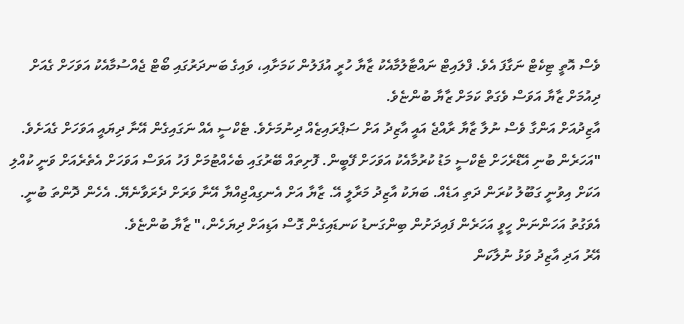ވެސް އޮތީ ޓިކެޓް ނަގާފަ އެވެ. ފްލައިޓް ނައްޓާލުމާއެކު ޒާޔާ ހުރީ އުފަލުން ކަމަށާއި، ވައިގެ ބަނދަރުގައި ބޯޓް ޖެއްސުމާއެކު އަވަހަށް ގެއަށް ދިއުމަށް ޒާޔާ އަވަސް ވެގަތް ކަމަށް ޒާޔާ ބުންޏެވެ.
އާޒިދުއަށް އަންގާ ވެސް ނުލާ ޒާޔާ ރާއްޖެ އައީ އާޒިދު އަށް ސަޕްރައިޒެއް ދިނުމަށެވެ. ޓެކްސީ އެއް ނަގައިގެން އޭނާ ދިޔައީ އަވަހަށް ގެއަށެވެ.
"އަހަރެން ބުނި އޭޑްރެހަށް ޓެކްސީ މަޑު ކުރުމާއެކު އަވަހަށް ފޭބީން. ފޮށިތައް ބޭރުގައި ބެހެއްޓުމަށް ފަހު އަވަސް އަވަހަށް އެތެރެއަށް ވަނީ ކުއްލި އަކަށް އިވުނީ ގަބޫލު ކުރަން ދަތި އަޑެއް. ބަޔަކު އާޒިދު މަރާލީ އޭ. ޒާޔާ އަށް އެނގިއްޖިއްޔާ އޭނާ ވަރަށް ދެރަވާނެޔޭ. އެހެން ދޮންތަ ބުނީ. އެވަގުތު އަހަންނަން ހީވީ އަހަރެން ފައިދަށުން ބިންގަނޑު ކަނޑައިގެން ގޮސް އަޑިއަށް ދިޔަހެން،" ޒާޔާ ބުންޏެވެ.
އޭރު އަދި އާޒިދު ވަޅު ނުލާކަން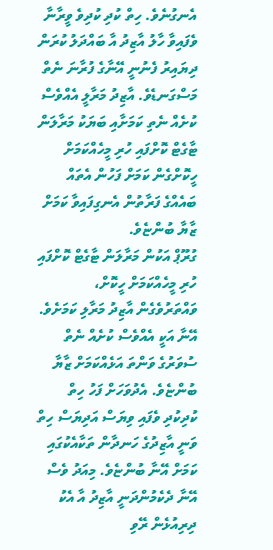އެނގުނެވެ. ހިތް ކުދި ކުދިވެ ވީރާނާ ވެފައިވާ ހާލު އާޒިދު އާ ބައްދަލު ކުރަން ދިޔައިރު ފެނުނީ އޭނާގެ ފުރާނަ ނެތް މަސްގަނޑެވެ. އާޒިދު މަރާލީ އެއްވެސް ކުށެއް ނެތި ކަމަށާއި ބަޔަކު މަރާލަން ޓާގެޓް ކޮށްފައި ހުރި މީހެއްކަމަށް ހީކޮށްގެން ކަމަށް ފަހުން އެތައް ބައެއްގެ ފަރާތުން އެނގިފައިވާ ކަމަށް ޒާޔާ ބުންޏެވެ.
ގުރޫޕް އަކުން މަރާލަން ޓާގެޓް ކޮށްފައި ހުރި މީހެއްކަމަށް ހީކޮށް، ވައްތަރުވެގެން އާޒިދު މަރާލި ކަމަށެވެ. އޭނާ އަކީ އެއްވެސް ކުށެއް ނެތް ސުވަރުގެ ވަންތަ އަޅެއްކަމަށް ޒާޔާ ބުންޏެވެ. އެދުވަހަށް ފަހު ހިތް ކުދިކުދި ވެފައި ވިޔަސް އަދިޔަސް ހިތް ވަނީ އާޒިދުގެ ހަނދާން ތަކާއެކުގައި ކަމަށް އޭނާ ބުންޏެވެ. މިއަދު ވެސް އޭނާ ދެކެމުންދަނީ އާޒިދު އާ އެކު ދިރިއުޅެން ރޭވި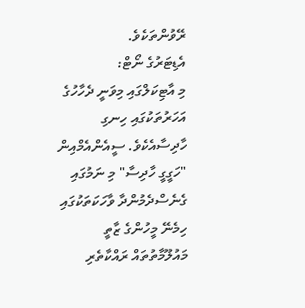ރޭވުންތަކެވެ.
އެޑިޓަރުގެ ނޯޓް:
މި އާޓިކަލްގައި މިވަނީ ދެހާހުގެ އަހަރުތަކުގައި ހިނގި ހާދިސާއެކެވެ. ސީއެންއެމްއިން "ހަގީގީ ހާދިސާ" މި ނަމުގައި ގެނެސްދެމުންދާ ވާހަކަތަކުގައި ހިމެނޭ މީހުންގެ ޒާތީ މައުލޫމާތުތައް ރައްކާތެރި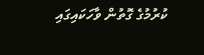ކުރުމުގެ ގޮތުން ވާހަކައިގައި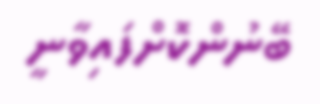ބޭނުންކޮށްފައިވާނީ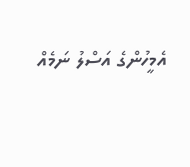އެމީހުންގެ އަސްލު ނަމެއް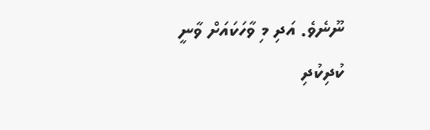ނޫނެވެ. އަދި މި ވާހަކައަށް ވާނީ ކުދިކުދި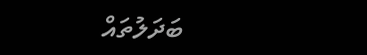ބަދަލުތައް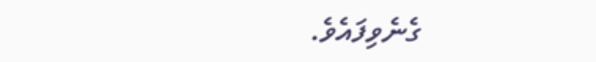ގެނެވިފައެވެ.